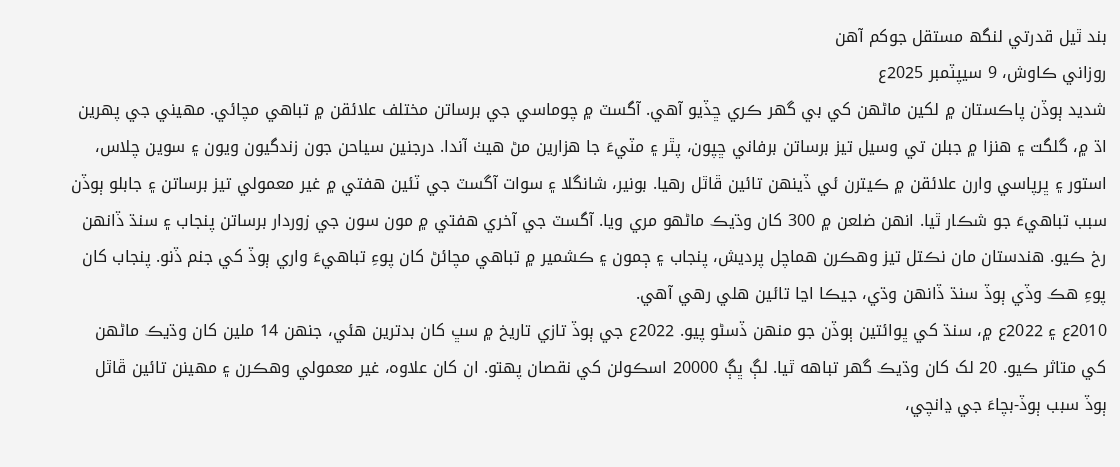بند ٿيل قدرتي لنگھ مستقل جوکم آهن
روزاني ڪاوش، 9 سيپٽمبر 2025ع
شديد ٻوڏن پاڪستان ۾ لکين ماڻهن کي بي گھر ڪري ڇڏيو آهي. آگسٽ ۾ چوماسي جي برساتن مختلف علائقن ۾ تباهي مچائي. مهيني جي پهرين اڌ ۾، گلگت ۽ هنزا ۾ جبلن تي وسيل تيز برساتن برفاني ڇپون، پٿر ۽ مٽيءَ جا هزارين مڻ هيٺ آندا. درجنين سياحن جون زندگيون ويون ۽ سوين چلاس، استور ۽ ڀرپاسي وارن علائقن ۾ ڪيترن ئي ڏينهن تائين ڦاٿل رهيا. بونير، شانگلا ۽ سوات آگسٽ جي ٽئين هفتي ۾ غير معمولي تيز برساتن ۽ جابلو ٻوڏن سبب تباهيءَ جو شڪار ٿيا. انهن ضلعن ۾ 300 کان وڌيڪ ماڻهو مري ويا. آگسٽ جي آخري هفتي ۾ مون سون جي زوردار برساتن پنجاب ۽ سنڌ ڏانهن رخ ڪيو. هندستان مان نڪتل تيز وهڪرن هماچل پرديش، پنجاب ۽ ڄمون ۽ ڪشمير ۾ تباهي مچائڻ کان پوءِ تباهيءَ واري ٻوڏ کي جنم ڏنو. پنجاب کان پوءِ هڪ وڏي ٻوڏ سنڌ ڏانهن وڌي، جيڪا اڃا تائين هلي رهي آهي.
2010ع ۽ 2022ع ۾، سنڌ کي ڀوائتين ٻوڏن جو منهن ڏسڻو پيو. 2022ع جي ٻوڏ تازي تاريخ ۾ سڀ کان بدترين هئي، جنهن 14 ملين کان وڌيڪ ماڻهن کي متاثر ڪيو. 20 لک کان وڌيڪ گهر تباهه ٿيا. لڳ ڀڳ 20000 اسڪولن کي نقصان پهتو. ان کان علاوه، غير معمولي وهڪرن ۽ مهينن تائين ڦاٿل ٻوڏ سبب ٻوڏ-بچاءَ جي ڍانچي،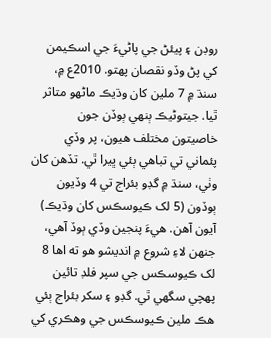روڊن ۽ پيئڻ جي پاڻيءَ جي اسڪيمن کي پڻ وڏو نقصان پهتو. 2010ع ۾، سنڌ ۾ 7 ملين کان وڌيڪ ماڻهو متاثر ٿيا. جيتوڻيڪ ٻنهي ٻوڏن جون خاصيتون مختلف هيون، پر وڏي پئماني تي تباهي ٻئي ڀيرا ٿي. تڏهن کان وٺي، سنڌ ۾ گڊو بئراج تي 4 وڏيون ٻوڏون (5 لک ڪيوسڪس کان وڌيڪ) آيون آهن. هيءَ پنجين وڏي ٻوڏ آهي، جنهن لاءِ شروع ۾ انديشو هو ته اها 8 لک ڪيوسڪس جي سپر فلڊ تائين پهچي سگهي ٿي. گڊو ۽ سکر بئراج ٻئي هڪ ملين ڪيوسڪس جي وهڪري کي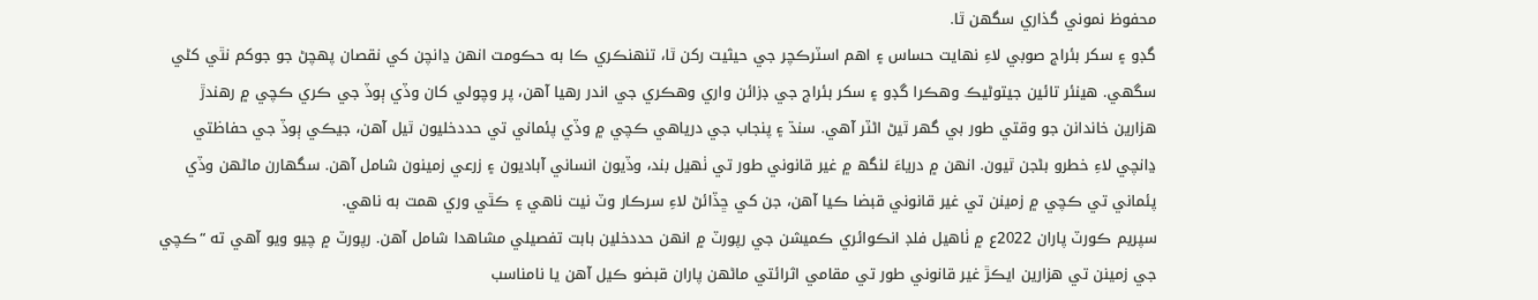محفوظ نموني گذاري سگهن ٿا.
گڊو ۽ سکر بئراج صوبي لاءِ نهايت حساس ۽ اهم اسٽرڪچر جي حيثيت رکن ٿا، تنهنڪري ڪا به حڪومت انهن ڍانچن کي نقصان پهچڻ جو جوکم نٿي کڻي سگهي. هينئر تائين جيتوڻيڪ وهڪرا گڊو ۽ سکر بئراج جي ڊزائن واري وهڪري جي اندر رهيا آهن، پر وچولي کان وڏي ٻوڏ جي ڪري ڪچي ۾ رهندڙ هزارين خاندانن جو وقتي طور بي گھر ٿيڻ اڻٽر آهي. سنڌ ۽ پنجاب جي درياهي ڪچي ۾ وڏي پئماني تي حددخليون ٿيل آهن، جيڪي ٻوڏ جي حفاظتي ڍانچي لاءِ خطرو بڻجن ٿيون. انهن ۾ درياءَ لنگھ ۾ غير قانوني طور تي ٺهيل بند، وڏيون انساني آباديون ۽ زرعي زمينون شامل آهن. سگهارن ماڻهن وڏي پئماني تي ڪچي ۾ زمينن تي غير قانوني قبضا ڪيا آهن، جن کي ڇڏائڻ لاءِ سرڪار وٽ نيت ناهي ۽ ڪٿي وري همت به ناهي.
سپريم ڪورٽ پاران 2022ع ۾ ٺاهيل فلڊ انڪوائري ڪميشن جي رپورٽ ۾ انهن حددخلين بابت تفصيلي مشاهدا شامل آهن. رپورٽ ۾ چيو ويو آهي ته “ڪچي جي زمينن تي هزارين ايڪڙ غير قانوني طور تي مقامي اثرائتي ماڻهن پاران قبضو ڪيل آهن يا نامناسب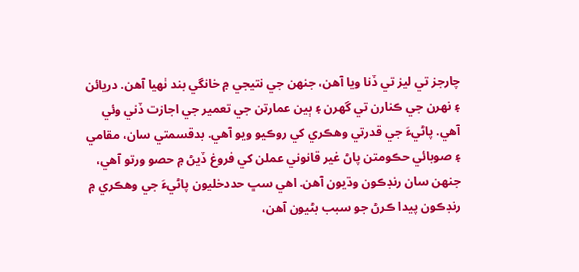چارجز تي ليز تي ڏنا ويا آهن، جنهن جي نتيجي ۾ خانگي بند ٺهيا آهن. دريائن ۽ نهرن جي ڪنارن تي گهرن ۽ ٻين عمارتن جي تعمير جي اجازت ڏني وئي آهي. پاڻيءَ جي قدرتي وهڪري کي روڪيو ويو آهي. بدقسمتي سان، مقامي ۽ صوبائي حڪومتن پاڻ غير قانوني عملن کي فروغ ڏيڻ ۾ حصو ورتو آهي، جنهن سان رنڊڪون وڌيون آهن. اهي سڀ حددخليون پاڻيءَ جي وهڪري ۾ رنڊڪون پيدا ڪرڻ جو سبب بڻيون آهن،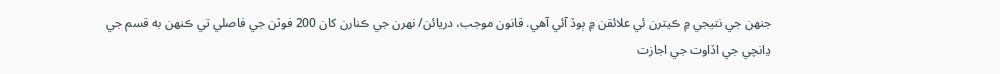جنهن جي نتيجي ۾ ڪيترن ئي علائقن ۾ ٻوڏ آئي آهي. قانون موجب، دريائن/ نهرن جي ڪنارن کان 200 فوٽن جي فاصلي تي ڪنهن به قسم جي ڍانچي جي اڏاوت جي اجازت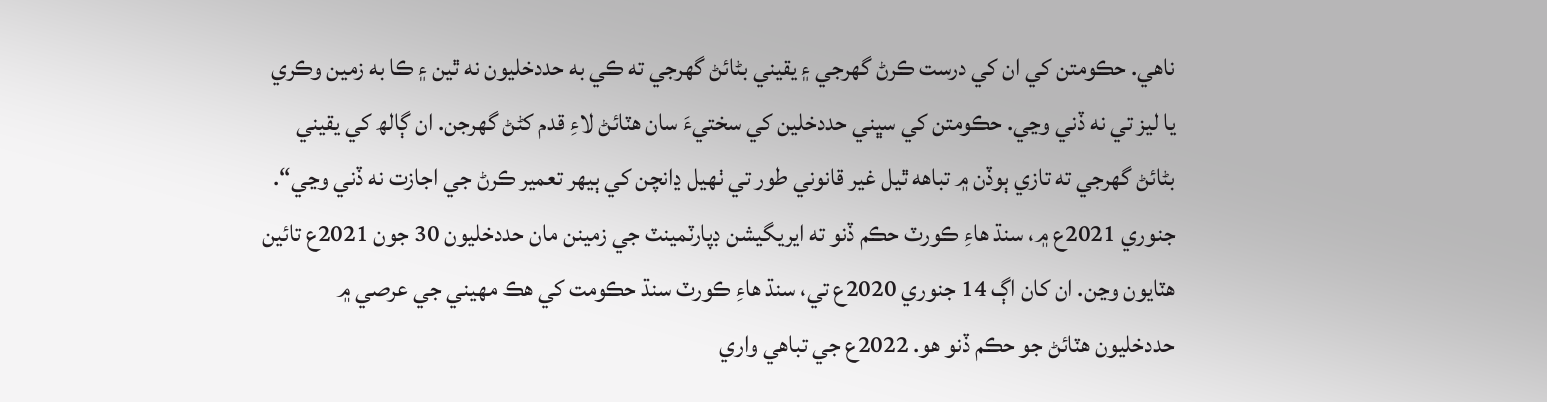ناهي. حڪومتن کي ان کي درست ڪرڻ گهرجي ۽ يقيني بڻائڻ گهرجي ته ڪي به حددخليون نه ٿين ۽ ڪا به زمين وڪري يا ليز تي نه ڏني وڃي. حڪومتن کي سڀني حددخلين کي سختيءَ سان هٽائڻ لاءِ قدم کڻڻ گهرجن. ان ڳالھ کي يقيني بڻائڻ گهرجي ته تازي ٻوڏن ۾ تباهه ٿيل غير قانوني طور تي ٺهيل ڍانچن کي ٻيهر تعمير ڪرڻ جي اجازت نه ڏني وڃي“.
جنوري 2021ع ۾، سنڌ هاءِ ڪورٽ حڪم ڏنو ته ايريگيشن ڊپارٽمينٽ جي زمينن مان حددخليون 30 جون 2021ع تائين هٽايون وڃن. ان کان اڳ 14 جنوري 2020ع تي، سنڌ هاءِ ڪورٽ سنڌ حڪومت کي هڪ مهيني جي عرصي ۾ حددخليون هٽائڻ جو حڪم ڏنو هو. 2022ع جي تباهي واري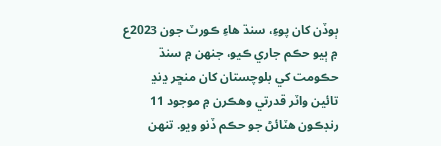ٻوڏن کان پوءِ، سنڌ هاءِ ڪورٽ جون 2023ع ۾ ٻيو حڪم جاري ڪيو، جنهن ۾ سنڌ حڪومت کي بلوچستان کان منڇر ڍنڍ تائين واٽر قدرتي وهڪرن ۾ موجود 11 رنڊڪون هٽائڻ جو حڪم ڏنو ويو. تنهن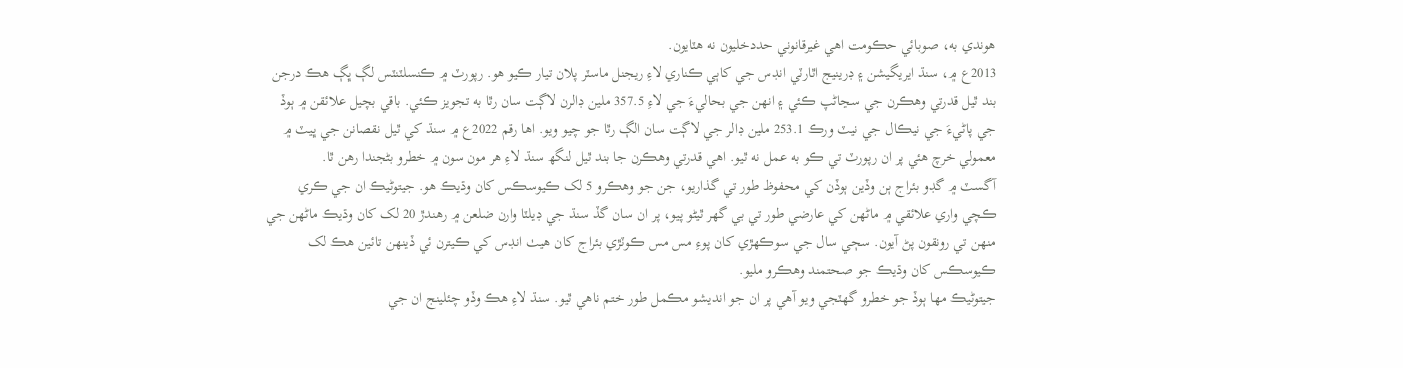هوندي به، صوبائي حڪومت اهي غيرقانوني حددخليون نه هٽايون.
2013ع ۾، سنڌ ايريگيشن ۽ ڊرينيج اٿارٽي انڊس جي کاٻي ڪناري لاءِ ريجنل ماسٽر پلان تيار ڪيو هو. رپورٽ ۾ ڪنسلٽنٽس لڳ ڀڳ هڪ درجن بند ٿيل قدرتي وهڪرن جي سڃاڻپ ڪئي ۽ انهن جي بحاليءَ جي لاءِ 357.5 ملين ڊالرن لاڳت سان رٿا به تجويز ڪئي. باقي بچيل علائقن ۾ ٻوڏ جي پاڻيءَ جي نيڪال جي نيٽ ورڪ 253.1 ملين ڊالر جي لاڳت سان الڳ رٿا جو چيو ويو. اها رقم 2022ع ۾ سنڌ کي ٿيل نقصانن جي ڀيٽ ۾ معمولي خرچ هئي پر ان رپورٽ تي ڪو به عمل نه ٿيو. اهي قدرتي وهڪرن جا بند ٿيل لنگھ سنڌ لاءِ هر مون سون ۾ خطرو بڻجندا رهن ٿا.
آگسٽ ۾ گڊو بئراج ٻن وڏين ٻوڏن کي محفوظ طور تي گذاريو، جن جو وهڪرو 5 لک ڪيوسڪس کان وڌيڪ هو. جيتوڻيڪ ان جي ڪري ڪچي واري علائقي ۾ ماڻهن کي عارضي طور تي بي گھر ٿيڻو پيو، پر ان سان گڏ سنڌ جي ڊيلٽا وارن ضلعن ۾ رهندڙ 20 لک کان وڌيڪ ماڻهن جي منهن تي رونقون پڻ آيون. سڄي سال جي سوڪهڙي کان پوءِ مس مس ڪوٽڙي بئراج کان هيٺ انڊس کي ڪيترن ئي ڏينهن تائين هڪ لک ڪيوسڪس کان وڌيڪ جو صحتمند وهڪرو مليو.
جيتوڻيڪ مها ٻوڏ جو خطرو گهٽجي ويو آهي پر ان جو انديشو مڪمل طور ختم ناهي ٿيو. سنڌ لاءِ هڪ وڏو چئلينج ان جي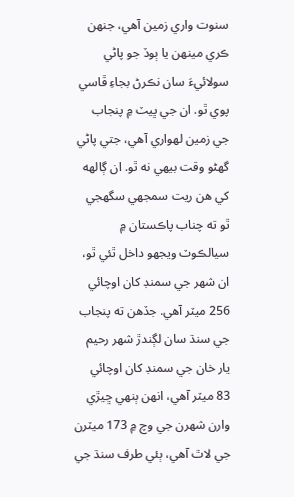سنوت واري زمين آهي، جنهن ڪري مينهن يا ٻوڏ جو پاڻي سولائيءَ سان نڪرڻ بجاءِ ڦاسي پوي ٿو. ان جي ڀيٽ ۾ پنجاب جي زمين لهواري آهي، جتي پاڻي گهڻو وقت بيهي نه ٿو. ان ڳالهه کي هن ريت سمجهي سگهجي ٿو ته چناب پاڪستان ۾ سيالڪوٽ ويجهو داخل ٿئي ٿو، ان شهر جي سمنڊ کان اوچائي 256 ميٽر آهي. جڏهن ته پنجاب جي سنڌ سان لڳندڙ شهر رحيم يار خان جي سمنڊ کان اوچائي 83 ميٽر آهي، انهن ٻنهي ڇيڙي وارن شهرن جي وچ ۾ 173 ميٽرن جي لاٿ آهي، ٻئي طرف سنڌ جي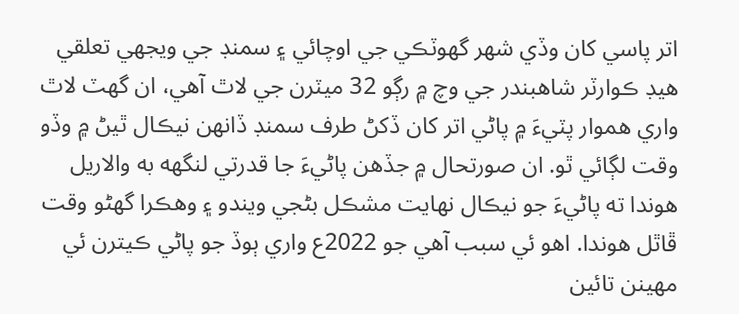اتر پاسي کان وڏي شهر گهوٽڪي جي اوچائي ۽ سمنڊ جي ويجهي تعلقي هيڊ ڪوارٽر شاهبندر جي وچ ۾ رڳو 32 ميٽرن جي لاٿ آهي، ان گهٽ لاٿ واري هموار پٽيءَ ۾ پاڻي اتر کان ڏکڻ طرف سمنڊ ڏانهن نيڪال ٿيڻ ۾ وڏو وقت لڳائي ٿو. ان صورتحال ۾ جڏهن پاڻيءَ جا قدرتي لنگهه به والاريل هوندا ته پاڻيءَ جو نيڪال نهايت مشڪل بڻجي ويندو ۽ وهڪرا گهڻو وقت ڦاٿل هوندا. اهو ئي سبب آهي جو 2022ع واري ٻوڏ جو پاڻي ڪيترن ئي مهينن تائين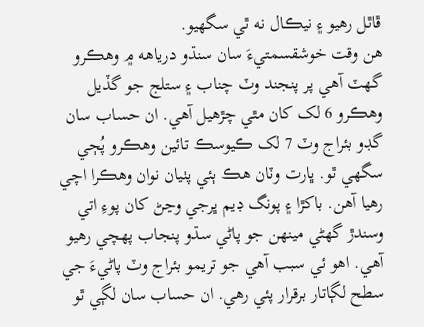ڦاٿل رهيو ۽ نيڪال نه ٿي سگهيو.
هن وقت خوشقسمتيءَ سان سنڌو درياهه ۾ وهڪرو گهٽ آهي پر پنجند وٽ چناب ۽ ستلج جو گڏيل وهڪرو 6 لک کان مٿي چڙهيل آهي. ان حساب سان گڊو بئراج وٽ 7 لک ڪيوسڪ تائين وهڪرو پُڄي سگهي ٿو. ڀارت وٽان هڪ ٻئي پٺيان نوان وهڪرا اچي رهيا آهن. باکڙا ۽ پونگ ڊيم ڀرجي وڃڻ کان پوءِ اتي وسندڙ گهڻي مينهن جو پاڻي سڌو پنجاب پهچي رهيو آهي. اهو ئي سبب آهي جو تريمو بئراج وٽ پاڻيءَ جي سطح لڳاتار برقرار پئي رهي. ان حساب سان لڳي ٿو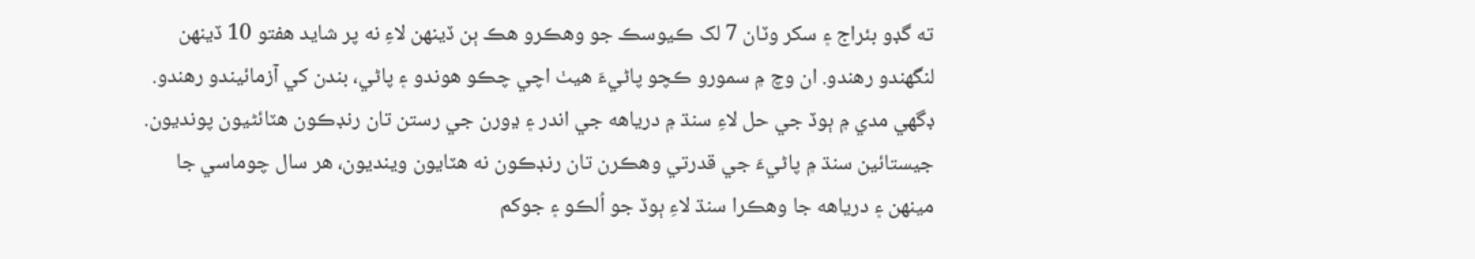ته گڊو بئراج ۽ سکر وٽان 7 لک ڪيوسڪ جو وهڪرو هڪ ٻن ڏينهن لاءِ نه پر شايد هفتو 10 ڏينهن لنگهندو رهندو. ان وچ ۾ سمورو ڪچو پاڻيءَ هيٺ اچي چڪو هوندو ۽ پاڻي، بندن کي آزمائيندو رهندو. ڊگهي مدي ۾ ٻوڏ جي حل لاءِ سنڌ ۾ درياهه جي اندر ۽ ڍورن جي رستن تان رنڊڪون هٽائڻيون پونديون. جيستائين سنڌ ۾ پاڻيءَ جي قدرتي وهڪرن تان رنڊڪون نه هٽايون وينديون، هر سال چوماسي جا مينهن ۽ درياهه جا وهڪرا سنڌ لاءِ ٻوڏ جو اُلڪو ۽ جوکم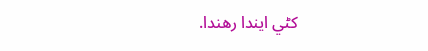کڻي ايندا رهندا.